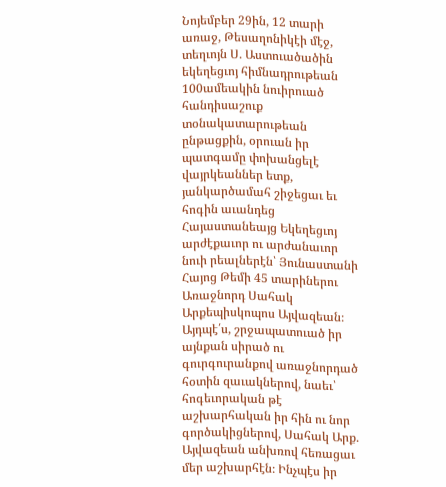Նոյեմբեր 29ին, 12 տարի առաջ, Թեսաղոնիկէի մէջ, տեղւոյն Ս. Աստուածածին եկեղեցւոյ հիմնադրութեան 100ամեակին նուիրուած հանդիսաշուք տօնակատարութեան ընթացքին, օրուան իր պատգամը փոխանցելէ վայրկեաններ ետք, յանկարծամահ շիջեցաւ եւ հոգին աւանդեց Հայաստանեայց Եկեղեցւոյ արժէքաւոր ու արժանաւոր նուի րեալներէն՝ Յունաստանի Հայոց Թեմի 45 տարիներու Առաջնորդ Սահակ Արքեպիսկոպոս Այվազեան։
Այդպէ՛ս, շրջապատուած իր այնքան սիրած ու գուրգուրանքով առաջնորդած հօտին զաւակներով, նաեւ՝ հոգեւորական թէ աշխարհական իր հին ու նոր գործակիցներով, Սահակ Արք. Այվազեան անխռով հեռացաւ մեր աշխարհէն։ Ինչպէս իր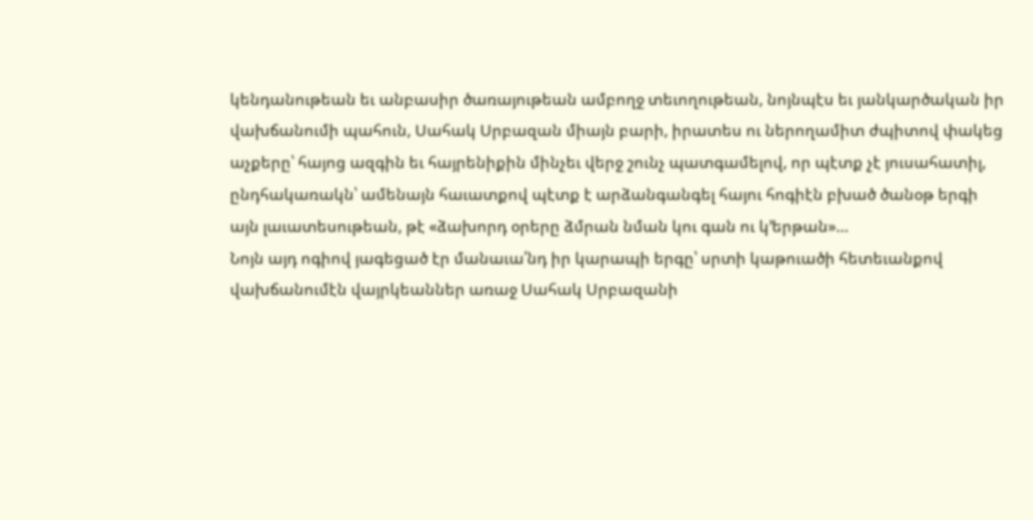կենդանութեան եւ անբասիր ծառայութեան ամբողջ տեւողութեան, նոյնպէս եւ յանկարծական իր վախճանումի պահուն, Սահակ Սրբազան միայն բարի, իրատես ու ներողամիտ ժպիտով փակեց աչքերը՝ հայոց ազգին եւ հայրենիքին մինչեւ վերջ շունչ պատգամելով, որ պէտք չէ յուսահատիլ, ընդհակառակն՝ ամենայն հաւատքով պէտք է արձանգանգել հայու հոգիէն բխած ծանօթ երգի այն լաւատեսութեան, թէ «ձախորդ օրերը ձմրան նման կու գան ու կ’երթան»…
Նոյն այդ ոգիով յագեցած էր մանաւա՛նդ իր կարապի երգը՝ սրտի կաթուածի հետեւանքով վախճանումէն վայրկեաններ առաջ Սահակ Սրբազանի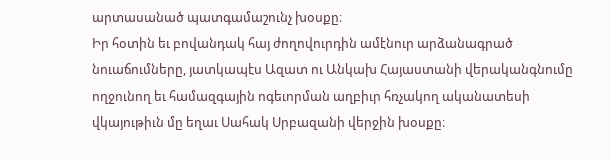արտասանած պատգամաշունչ խօսքը։
Իր հօտին եւ բովանդակ հայ ժողովուրդին ամէնուր արձանագրած նուաճումները, յատկապէս Ազատ ու Անկախ Հայաստանի վերականգնումը ողջունող եւ համազգային ոգեւորման աղբիւր հռչակող ականատեսի վկայութիւն մը եղաւ Սահակ Սրբազանի վերջին խօսքը։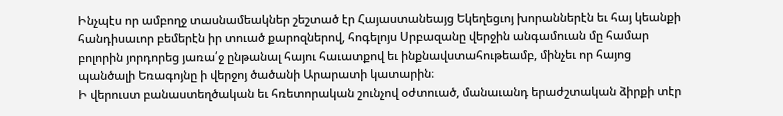Ինչպէս որ ամբողջ տասնամեակներ շեշտած էր Հայաստանեայց Եկեղեցւոյ խորաններէն եւ հայ կեանքի հանդիսաւոր բեմերէն իր տուած քարոզներով, հոգելոյս Սրբազանը վերջին անգամուան մը համար բոլորին յորդորեց յառա՛ջ ընթանալ հայու հաւատքով եւ ինքնավստահութեամբ, մինչեւ որ հայոց պանծալի Եռագոյնը ի վերջոյ ծածանի Արարատի կատարին։
Ի վերուստ բանաստեղծական եւ հռետորական շունչով օժտուած, մանաւանդ երաժշտական ձիրքի տէր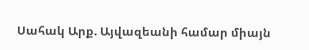Սահակ Արք. Այվազեանի համար միայն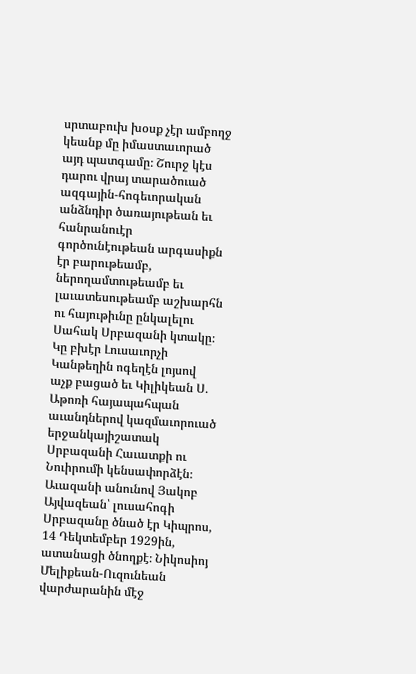սրտաբուխ խօսք չէր ամբողջ կեանք մը իմաստաւորած այդ պատգամը։ Շուրջ կէս դարու վրայ տարածուած ազգային-հոգեւորական անձնդիր ծառայութեան եւ հանրանուէր գործունէութեան արգասիքն էր բարութեամբ, ներողամտութեամբ եւ լաւատեսութեամբ աշխարհն ու հայութիւնը ընկալելու Սահակ Սրբազանի կտակը։ Կը բխէր Լուսաւորչի Կանթեղին ոգեղէն լոյսով աչք բացած եւ Կիլիկեան Ս. Աթոռի հայապահպան աւանդներով կազմաւորուած երջանկայիշատակ Սրբազանի Հաւատքի ու Նուիրումի կենսափորձէն։
Աւազանի անունով Յակոբ Այվազեան՝ լուսահոգի Սրբազանը ծնած էր Կիպրոս, 14 Դեկտեմբեր 1929ին, ատանացի ծնողքէ։ Նիկոսիոյ Մելիքեան-Ուզունեան վարժարանին մէջ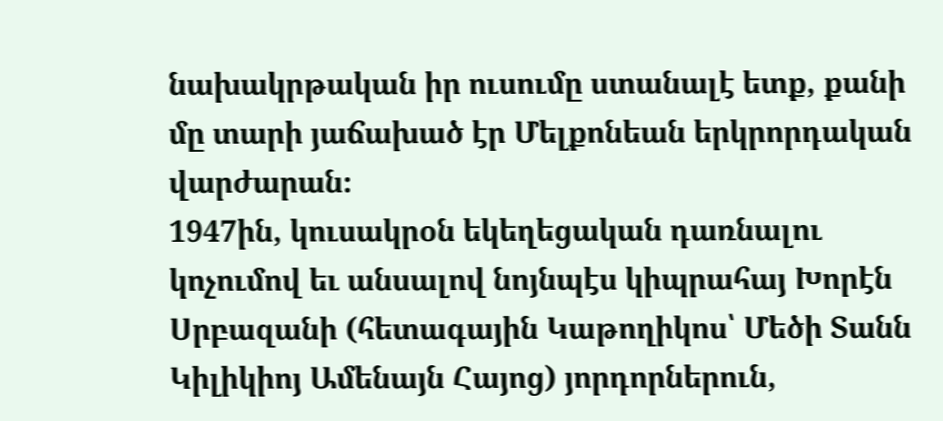նախակրթական իր ուսումը ստանալէ ետք, քանի մը տարի յաճախած էր Մելքոնեան երկրորդական վարժարան։
1947ին, կուսակրօն եկեղեցական դառնալու կոչումով եւ անսալով նոյնպէս կիպրահայ Խորէն Սրբազանի (հետագային Կաթողիկոս՝ Մեծի Տանն Կիլիկիոյ Ամենայն Հայոց) յորդորներուն,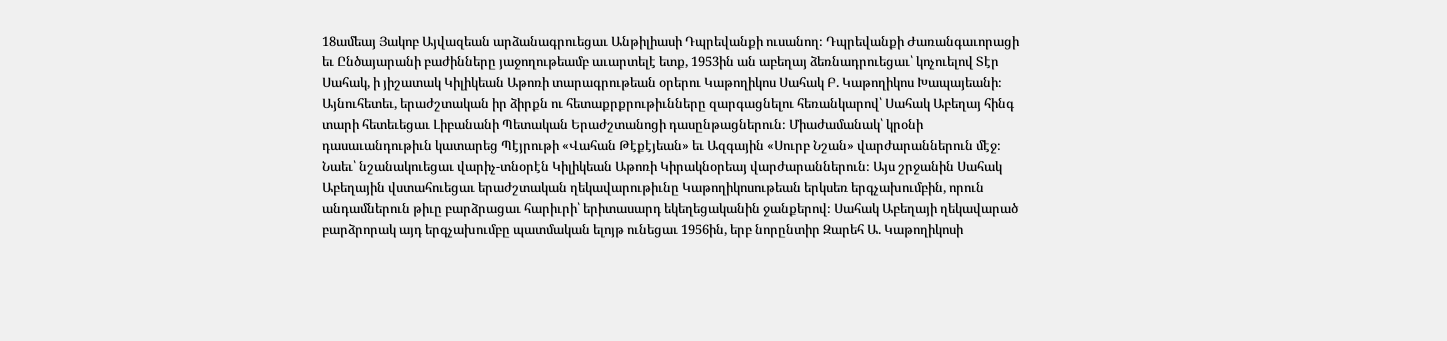18ամեայ Յակոբ Այվազեան արձանագրուեցաւ Անթիլիասի Դպրեվանքի ուսանող։ Դպրեվանքի Ժառանգաւորացի եւ Ընծայարանի բաժինները յաջողութեամբ աւարտելէ ետք, 1953ին ան աբեղայ ձեռնադրուեցաւ՝ կոչուելով Տէր Սահակ, ի յիշատակ Կիլիկեան Աթոռի տարագրութեան օրերու Կաթողիկոս Սահակ Բ. Կաթողիկոս Խապայեանի։
Այնուհետեւ, երաժշտական իր ձիրքն ու հետաքրքրութիւնները զարգացնելու հեռանկարով՝ Սահակ Աբեղայ հինգ տարի հետեւեցաւ Լիբանանի Պետական Երաժշտանոցի դասընթացներուն։ Միաժամանակ՝ կրօնի դասաւանդութիւն կատարեց Պէյրութի «Վահան Թէքէյեան» եւ Ազգային «Սուրբ Նշան» վարժարաններուն մէջ։ Նաեւ՝ նշանակուեցաւ վարիչ-տնօրէն Կիլիկեան Աթոռի Կիրակնօրեայ վարժարաններուն։ Այս շրջանին Սահակ Աբեղային վստահուեցաւ երաժշտական ղեկավարութիւնը Կաթողիկոսութեան երկսեռ երգչախումբին, որուն անդամներուն թիւը բարձրացաւ հարիւրի՝ երիտասարդ եկեղեցականին ջանքերով։ Սահակ Աբեղայի ղեկավարած բարձրորակ այդ երգչախումբը պատմական ելոյթ ունեցաւ 1956ին, երբ նորընտիր Զարեհ Ա. Կաթողիկոսի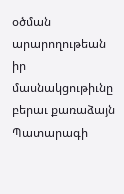օծման արարողութեան իր մասնակցութիւնը բերաւ քառաձայն Պատարագի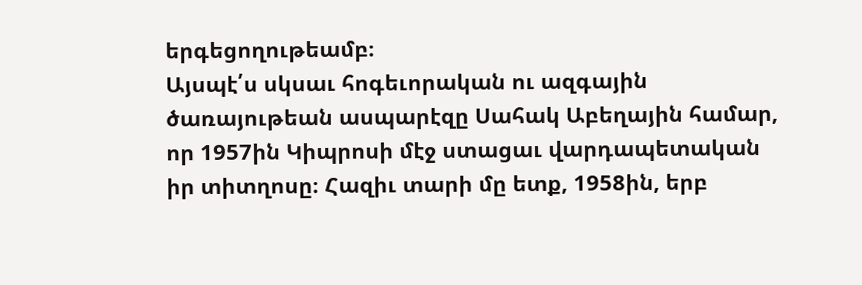երգեցողութեամբ։
Այսպէ՛ս սկսաւ հոգեւորական ու ազգային ծառայութեան ասպարէզը Սահակ Աբեղային համար, որ 1957ին Կիպրոսի մէջ ստացաւ վարդապետական իր տիտղոսը։ Հազիւ տարի մը ետք, 1958ին, երբ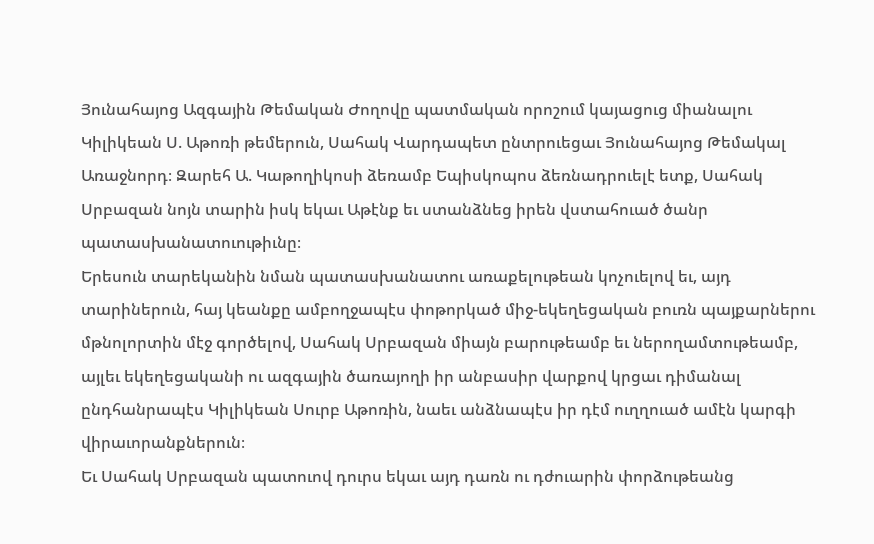Յունահայոց Ազգային Թեմական Ժողովը պատմական որոշում կայացուց միանալու Կիլիկեան Ս. Աթոռի թեմերուն, Սահակ Վարդապետ ընտրուեցաւ Յունահայոց Թեմակալ Առաջնորդ։ Զարեհ Ա. Կաթողիկոսի ձեռամբ Եպիսկոպոս ձեռնադրուելէ ետք, Սահակ Սրբազան նոյն տարին իսկ եկաւ Աթէնք եւ ստանձնեց իրեն վստահուած ծանր պատասխանատուութիւնը։
Երեսուն տարեկանին նման պատասխանատու առաքելութեան կոչուելով եւ, այդ տարիներուն, հայ կեանքը ամբողջապէս փոթորկած միջ-եկեղեցական բուռն պայքարներու մթնոլորտին մէջ գործելով, Սահակ Սրբազան միայն բարութեամբ եւ ներողամտութեամբ, այլեւ եկեղեցականի ու ազգային ծառայողի իր անբասիր վարքով կրցաւ դիմանալ ընդհանրապէս Կիլիկեան Սուրբ Աթոռին, նաեւ անձնապէս իր դէմ ուղղուած ամէն կարգի վիրաւորանքներուն։
Եւ Սահակ Սրբազան պատուով դուրս եկաւ այդ դառն ու դժուարին փորձութեանց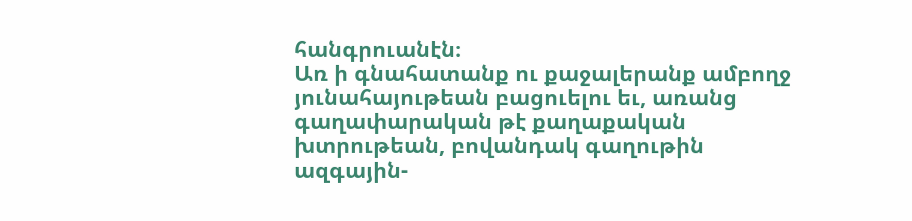հանգրուանէն։
Առ ի գնահատանք ու քաջալերանք ամբողջ յունահայութեան բացուելու եւ, առանց գաղափարական թէ քաղաքական խտրութեան, բովանդակ գաղութին ազգային-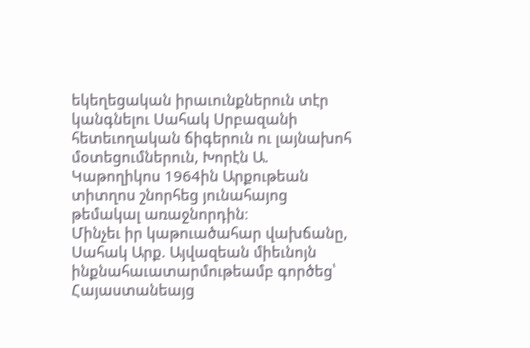եկեղեցական իրաւունքներուն տէր կանգնելու Սահակ Սրբազանի հետեւողական ճիգերուն ու լայնախոհ մօտեցումներուն, Խորէն Ա. Կաթողիկոս 1964ին Արքութեան տիտղոս շնորհեց յունահայոց թեմակալ առաջնորդին։
Մինչեւ իր կաթուածահար վախճանը, Սահակ Արք. Այվազեան միեւնոյն ինքնահաւատարմութեամբ գործեց՝ Հայաստանեայց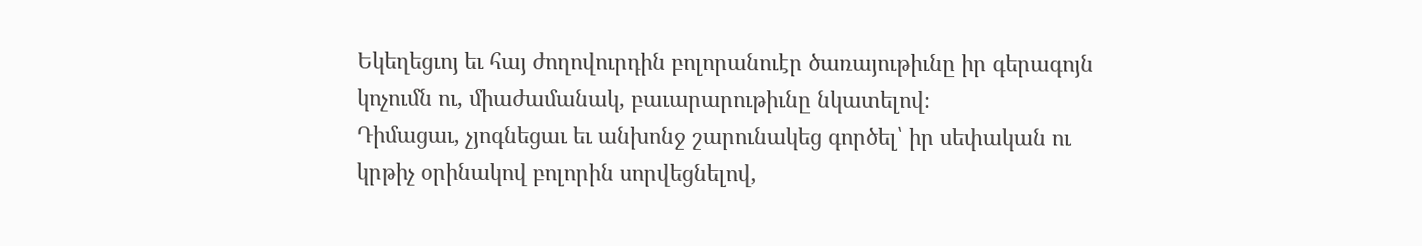Եկեղեցւոյ եւ հայ ժողովուրդին բոլորանուէր ծառայութիւնը իր գերագոյն կոչումն ու, միաժամանակ, բաւարարութիւնը նկատելով։
Դիմացաւ, չյոգնեցաւ եւ անխոնջ շարունակեց գործել՝ իր սեփական ու կրթիչ օրինակով բոլորին սորվեցնելով,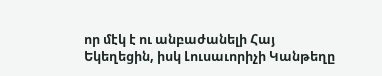որ մէկ է ու անբաժանելի Հայ Եկեղեցին, իսկ Լուսաւորիչի Կանթեղը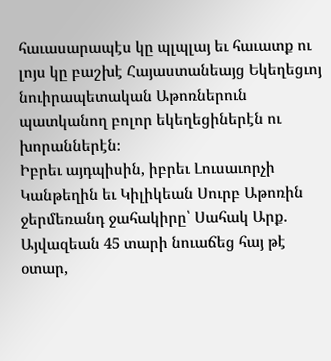հաւասարապէս կը պլպլայ եւ հաւատք ու լոյս կը բաշխէ Հայաստանեայց Եկեղեցւոյ նուիրապետական Աթոռներուն պատկանող բոլոր եկեղեցիներէն ու խորաններէն։
Իբրեւ այդպիսին, իբրեւ Լուսաւորչի Կանթեղին եւ Կիլիկեան Սուրբ Աթոռին ջերմեռանդ ջահակիրը՝ Սահակ Արք. Այվազեան 45 տարի նուաճեց հայ թէ օտար,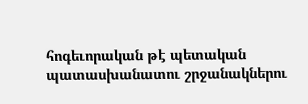հոգեւորական թէ պետական պատասխանատու շրջանակներու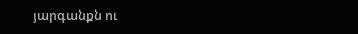յարգանքն ու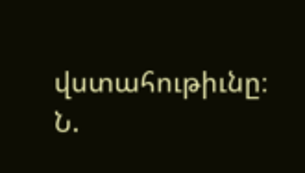վստահութիւնը։
Ն.